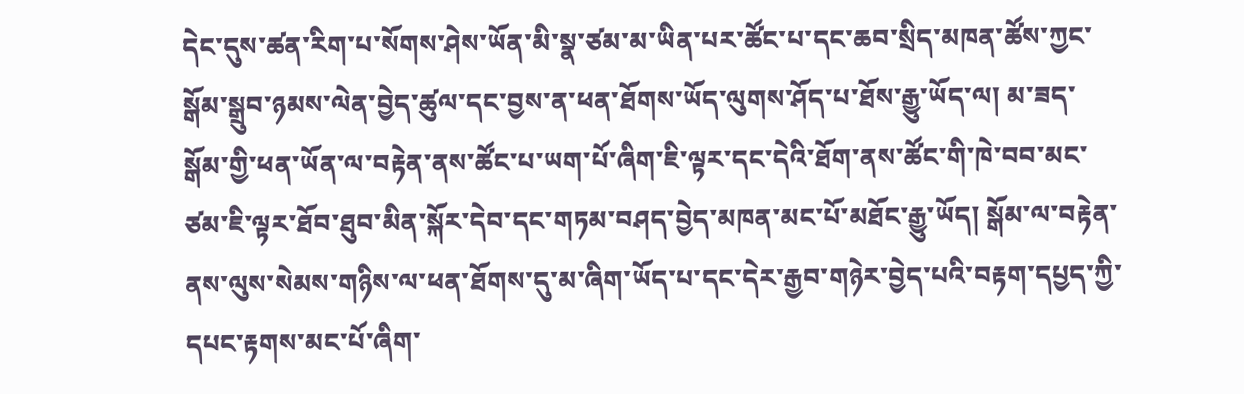དེང་དུས་ཚན་རིག་པ་སོགས་ཤེས་ཡོན་མི་སྣ་ཙམ་མ་ཡིན་པར་ཚོང་པ་དང་ཆབ་སྲིད་མཁན་ཚོས་ཀྱང་སྒོམ་སྒྲུབ་ཉམས་ལེན་བྱེད་ཚུལ་དང་བྱས་ན་ཕན་ཐོགས་ཡོད་ལུགས་ཤོད་པ་ཐོས་རྒྱུ་ཡོད་ལ། མ་ཟད་སྒོམ་གྱི་ཕན་ཡོན་ལ་བརྟེན་ནས་ཚོང་པ་ཡག་པོ་ཞིག་ཇི་ལྟར་དང་དེའི་ཐོག་ནས་ཚོང་གི་ཁེ་བབ་མང་ཙམ་ཇི་ལྟར་ཐོབ་ཐུབ་མིན་སྐོར་དེབ་དང་གཏམ་བཤད་བྱེད་མཁན་མང་པོ་མཐོང་རྒྱུ་ཡོད། སྒོམ་ལ་བརྟེན་ནས་ལུས་སེམས་གཉིས་ལ་ཕན་ཐོགས་དུ་མ་ཞིག་ཡོད་པ་དང་དེར་རྒྱབ་གཉེར་བྱེད་པའི་བརྟག་དཔྱད་ཀྱི་དཔང་རྟགས་མང་པོ་ཞིག་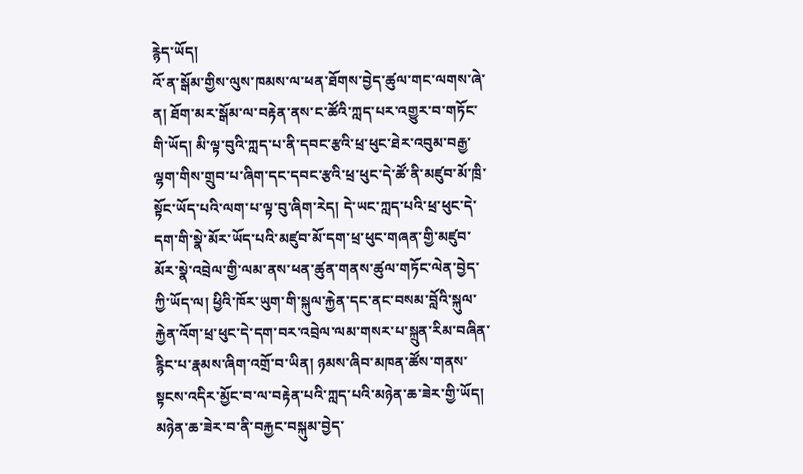རྙེད་ཡོད།
འོ་ན་སྒོམ་གྱིས་ལུས་ཁམས་ལ་ཕན་ཐོགས་བྱེད་ཚུལ་གང་ལགས་ཞེ་ན། ཐོག་མར་སྒོམ་ལ་བརྟེན་ནས་ང་ཚོའི་ཀླད་པར་འགྱུར་བ་གཏོང་གི་ཡོད། མི་ལྟ་བུའི་ཀླད་པ་ནི་དབང་རྩའི་ཕྲ་ཕུང་ཐེར་འབུམ་བརྒྱ་ལྷག་གིས་གྲུབ་པ་ཞིག་དང་དབང་རྩའི་ཕྲ་ཕུང་དེ་ཚོ་ནི་མཛུབ་མོ་ཁྲི་སྟོང་ཡོད་པའི་ལག་པ་ལྟ་བུ་ཞིག་རེད། དེ་ཡང་ཀླད་པའི་ཕྲ་ཕུང་དེ་དག་གི་སྣེ་མོར་ཡོད་པའི་མཛུབ་མོ་དག་ཕྲ་ཕུང་གཞན་གྱི་མཛུབ་མོར་སྣེ་འབྲེལ་གྱི་ལམ་ནས་ཕན་ཚུན་གནས་ཚུལ་གཏོང་ལེན་བྱེད་ཀྱི་ཡོད་ལ། ཕྱིའི་ཁོར་ཡུག་གི་སྐུལ་རྐྱེན་དང་ནང་བསམ་བློའི་སྐུལ་རྐྱེན་འོག་ཕྲ་ཕུང་དེ་དག་བར་འབྲེལ་ལམ་གསར་པ་སྐྲུན་རིམ་བཞིན་རྙིང་པ་རྣམས་ཞིག་འགྲོ་བ་ཡིན། ཉམས་ཞིབ་མཁན་ཚོས་གནས་སྟངས་འདིར་མྱོང་བ་ལ་བརྟེན་པའི་ཀླད་པའི་མཉེན་ཆ་ཟེར་གྱི་ཡོད། མཉེན་ཆ་ཟེར་བ་ནི་བརྐྱང་བསྐུམ་བྱེད་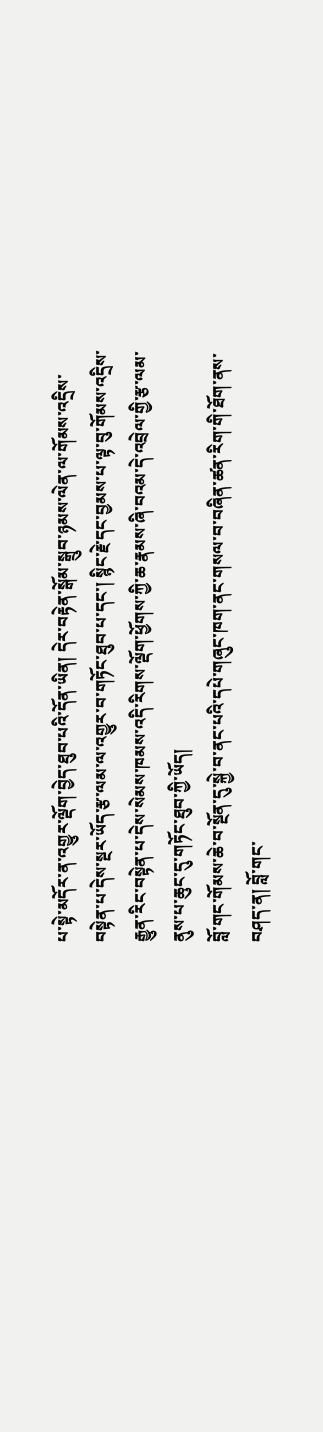པ་སྟེ་མདོར་ན་འགྱུར་ལྡོག་བྱེད་ཐུབ་པའི་དོན་ཡིན། དེར་བརྟེན་སྒོམ་སྒྲུབ་ཉམས་ལེན་ལ་གོམས་འདྲིས་བསྟེན་པ་དེས་སྔར་ཡོད་རྩ་ལམ་ལ་འགྱུར་བ་གཏོང་ཐུབ་པ་དང་། སྙིང་རྗེ་དང་བྱམས་པ་ལྟ་བུ་གོམས་འདྲིས་རྒྱུན་རིང་བསྟེན་པ་དེས་སེམས་ཁམས་འདི་རིགས་ལྡོག་ཕྱོགས་ཀྱི་ཆ་རྣམས་ཞི་བའམ་དེ་འབྲེལ་གྱི་རྩ་ལམ་ནུས་པ་ཆུང་དུ་གཏོང་ཐུབ་ཀྱི་ཡོད།
བློ་གང་གོམས་ཆེ་བ་སྔོན་དུ་སྐྱེ་བ་ནང་པའི་དཔེ་གཞུང་ཁག་ནང་གསལ་བ་བཞིན་ཚན་རིག་གི་ཐོག་ནས་བཤད་ན། བློ་གང་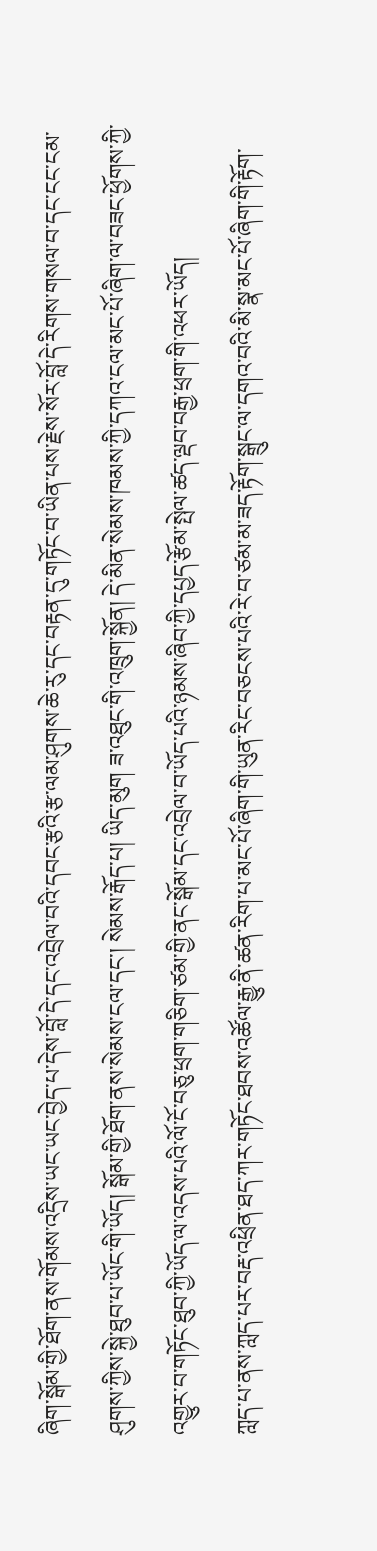ཞིག་སྒོམ་གྱི་ཐོག་ནས་གོམས་འདྲིས་ཡང་ཡང་བྱེད་པ་དེས་བློ་དེ་དང་འབྲེལ་བའི་དབང་རྩའི་རྩ་ལམ་ཤུགས་ཆེ་རུ་དང་བརྟན་དུ་གཏོང་བ་ཡིན་པས་རྗེས་སོར་བློ་དེ་རིགས་གསལ་བ་དང་ངང་ངམ་ཤུགས་ཀྱིས་སྐྱེ་ཐུབ་པ་ཡོང་གི་ཡོད། སྒོམ་གྱི་ཐོག་ནས་སེམས་ངལ་དང་། སེམས་རྒོད་པ། ཡིད་མུག ཟ་འཐུང་གི་འཁྲུག་སྐྱོན། དེ་མིན་སེམས་ཁམས་ཀྱི་དཀའ་ངལ་མང་པོ་ཞིག་ལ་བཟང་ཕྱོགས་ཀྱི་འགྱུར་བ་གཏོང་ཐུབ་ཀྱི་ཡོད་ལ་འདས་པའི་ལོ་ངོ་བཅུ་ཕྲག་གཅིག་ཙམ་གྱི་ནང་སྒོམ་དང་འབྲེལ་བ་ཡོད་པའི་ཉམས་ཞིབ་ཀྱི་དཔྱད་རྩོམ་སྤེལ་ཚད་ལྡབ་བརྒྱ་ཕྲག་གི་འཕར་ཡོད།
ཀླད་པ་ནས་ཀླད་པར་བརྡ་འཕྲིན་ཐད་ཀར་གཏོང་ཐབས་འཚོལ་རྒྱུ་ནི་ཚན་རིག་པ་མང་པོ་ཞིག་གི་ཡུན་རིང་བཅངས་པའི་རེ་བ་ཙམ་མ་ཟད་རྟོག་སྒྲུང་ལ་དགའ་བའི་མི་སྣ་མང་པོ་ཞིག་གི་རྟོག་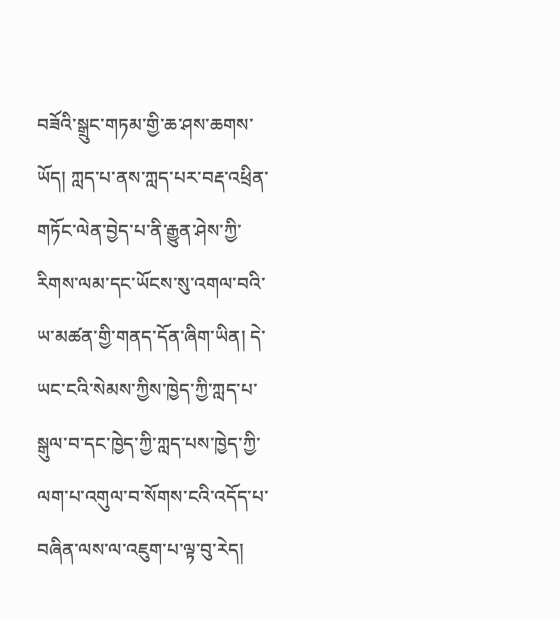བཟོའི་སྒྲུང་གཏམ་གྱི་ཆ་ཤས་ཆགས་ཡོད། ཀླད་པ་ནས་ཀླད་པར་བརྡ་འཕྲིན་གཏོང་ལེན་བྱེད་པ་ནི་རྒྱུན་ཤེས་ཀྱི་རིགས་ལམ་དང་ཡོངས་སུ་འགལ་བའི་ཡ་མཚན་གྱི་གནད་དོན་ཞིག་ཡིན། དེ་ཡང་ངའི་སེམས་ཀྱིས་ཁྱེད་ཀྱི་ཀླད་པ་སྒུལ་བ་དང་ཁྱེད་ཀྱི་ཀླད་པས་ཁྱེད་ཀྱི་ལག་པ་འགུལ་བ་སོགས་ངའི་འདོད་པ་བཞིན་ལས་ལ་འཇུག་པ་ལྟ་བུ་རེད།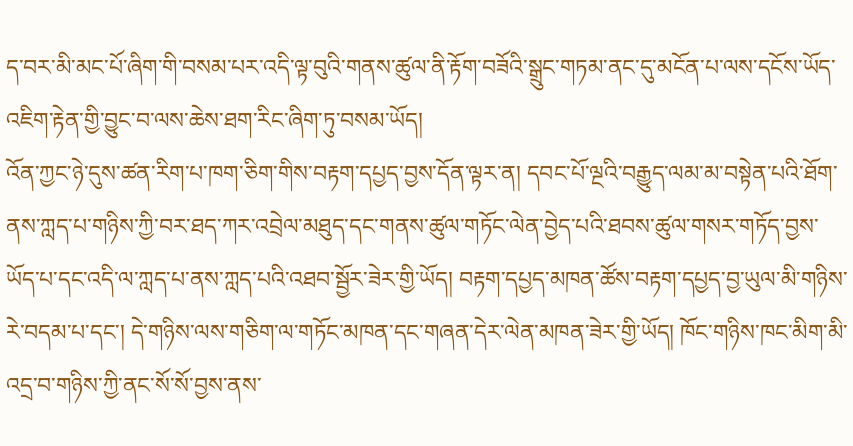ད་བར་མི་མང་པོ་ཞིག་གི་བསམ་པར་འདི་ལྟ་བུའི་གནས་ཚུལ་ནི་རྟོག་བཟོའི་སྒྲུང་གཏམ་ནང་དུ་མངོན་པ་ལས་དངོས་ཡོད་འཇིག་རྟེན་གྱི་བྱུང་བ་ལས་ཆེས་ཐག་རིང་ཞིག་ཏུ་བསམ་ཡོད།
འོན་ཀྱང་ཉེ་དུས་ཚན་རིག་པ་ཁག་ཅིག་གིས་བརྟག་དཔྱད་བྱས་དོན་ལྟར་ན། དབང་པོ་ལྔའི་བརྒྱུད་ལམ་མ་བསྟེན་པའི་ཐོག་ནས་ཀླད་པ་གཉིས་ཀྱི་བར་ཐད་ཀར་འབྲེལ་མཐུད་དང་གནས་ཚུལ་གཏོང་ལེན་བྱེད་པའི་ཐབས་ཚུལ་གསར་གཏོད་བྱས་ཡོད་པ་དང་འདི་ལ་ཀླད་པ་ནས་ཀླད་པའི་འཐབ་སྦྱོར་ཟེར་གྱི་ཡོད། བརྟག་དཔྱད་མཁན་ཚོས་བརྟག་དཔྱད་བྱ་ཡུལ་མི་གཉིས་རེ་བདམ་པ་དང་། དེ་གཉིས་ལས་གཅིག་ལ་གཏོང་མཁན་དང་གཞན་དེར་ལེན་མཁན་ཟེར་གྱི་ཡོད། ཁོང་གཉིས་ཁང་མིག་མི་འདྲ་བ་གཉིས་ཀྱི་ནང་སོ་སོ་བྱས་ནས་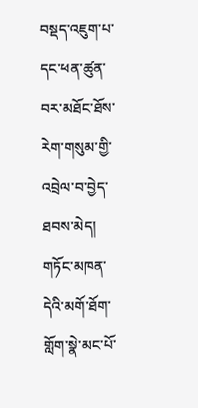བསྡད་འཇུག་པ་དང་ཕན་ཚུན་བར་མཐོང་ཐོས་རེག་གསུམ་གྱི་འབྲེལ་བ་བྱེད་ཐབས་མེད། གཏོང་མཁན་དེའི་མགོ་ཐོག་གློག་སྣེ་མང་པོ་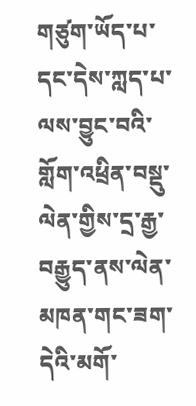གཙུག་ཡོད་པ་དང་དེས་ཀླད་པ་ལས་བྱུང་བའི་གློག་འཕྲིན་བསྡུ་ལེན་གྱིས་དྲ་རྒྱ་བརྒྱུད་ནས་ལེན་མཁན་གང་ཟག་དེའི་མགོ་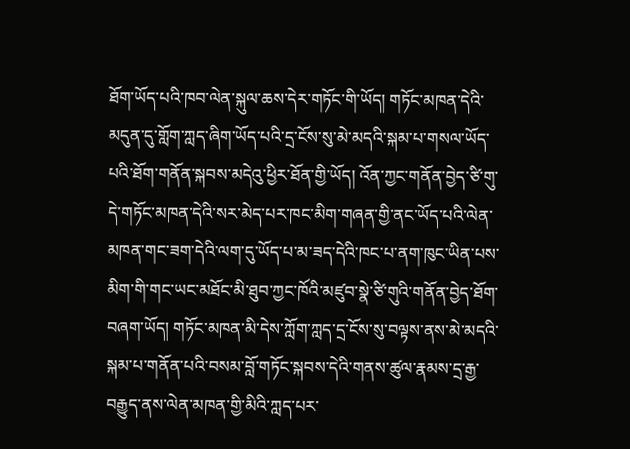ཐོག་ཡོད་པའི་ཁབ་ལེན་སྐུལ་ཆས་དེར་གཏོང་གི་ཡོད། གཏོང་མཁན་དེའི་མདུན་དུ་གློག་ཀླད་ཞིག་ཡོད་པའི་དྲ་ངོས་སུ་མེ་མདའི་སྐམ་པ་གསལ་ཡོད་པའི་ཐོག་གནོན་སྐབས་མདེའུ་ཕྱིར་ཐོན་གྱི་ཡོད། འོན་ཀྱང་གནོན་བྱེད་ཙི་གུ་དེ་གཏོང་མཁན་དེའི་སར་མེད་པར་ཁང་མིག་གཞན་གྱི་ནང་ཡོད་པའི་ལེན་མཁན་གང་ཟག་དེའི་ལག་དུ་ཡོད་པ་མ་ཟད་དེའི་ཁང་པ་ནག་ཁུང་ཡིན་པས་མིག་གི་གང་ཡང་མཐོང་མི་ཐུབ་ཀྱང་ཁོའི་མཛུབ་སྣེ་ཙི་གུའི་གནོན་བྱེད་ཐོག་བཞག་ཡོད། གཏོང་མཁན་མི་དེས་ཀློག་ཀླད་དྲ་ངོས་སུ་བལྟས་ནས་མེ་མདའི་སྐམ་པ་གནོན་པའི་བསམ་བློ་གཏོང་སྐབས་དེའི་གནས་ཚུལ་རྣམས་དྲ་རྒྱ་བརྒྱུད་ནས་ལེན་མཁན་གྱི་མིའི་ཀླད་པར་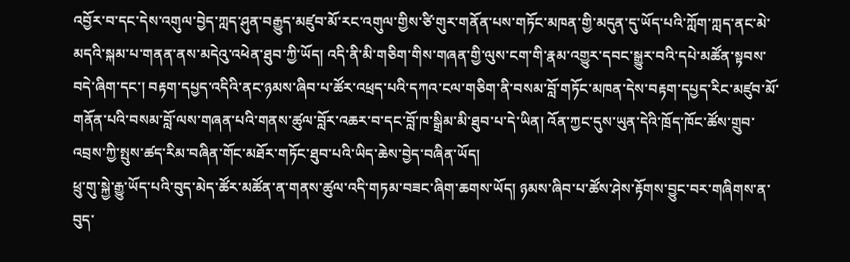འབྱོར་བ་དང་དེས་འགུལ་བྱེད་ཀླད་ཤུན་བརྒྱུད་མཛུབ་མོ་རང་འགུལ་གྱིས་ཙི་གུར་གནོན་པས་གཏོང་མཁན་གྱི་མདུན་དུ་ཡོད་པའི་ཀློག་ཀླད་ནང་མེ་མདའི་སྐམ་པ་གནན་ནས་མདེའུ་འཕེན་ཐུབ་ཀྱི་ཡོད། འདི་ནི་མི་གཅིག་གིས་གཞན་གྱི་ལུས་ངག་གི་རྣམ་འགྱུར་དབང་སྒྱུར་བའི་དཔེ་མཚོན་སྟབས་བདེ་ཞིག་དང་། བརྟག་དཔྱད་འདིའི་ནང་ཉམས་ཞིབ་པ་ཚོར་འཕྲད་པའི་དཀའ་ངལ་གཅིག་ནི་བསམ་བློ་གཏོང་མཁན་དེས་བརྟག་དཔྱད་རིང་མཛུབ་མོ་གནོན་པའི་བསམ་བློ་ལས་གཞན་པའི་གནས་ཚུལ་བློར་འཆར་བ་དང་བློ་ཁ་སྒྲིམ་མི་ཐུབ་པ་དེ་ཡིན། འོན་ཀྱང་དུས་ཡུན་དེའི་ཁྲོད་ཁོང་ཚོས་གྲུབ་འབྲས་ཀྱི་སྤུས་ཚད་རིམ་བཞིན་གོང་མཐོར་གཏོང་ཐུབ་པའི་ཡིད་ཆེས་བྱེད་བཞིན་ཡོད།
ཕྲུ་གུ་སྐྱེ་རྒྱུ་ཡོད་པའི་བུད་མེད་ཚོར་མཚོན་ན་གནས་ཚུལ་འདི་གཏམ་བཟང་ཞིག་ཆགས་ཡོད། ཉམས་ཞིབ་པ་ཚོས་ཤེས་རྟོགས་བྱུང་བར་གཞིགས་ན་བུད་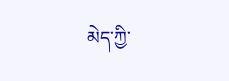མེད་ཀྱི་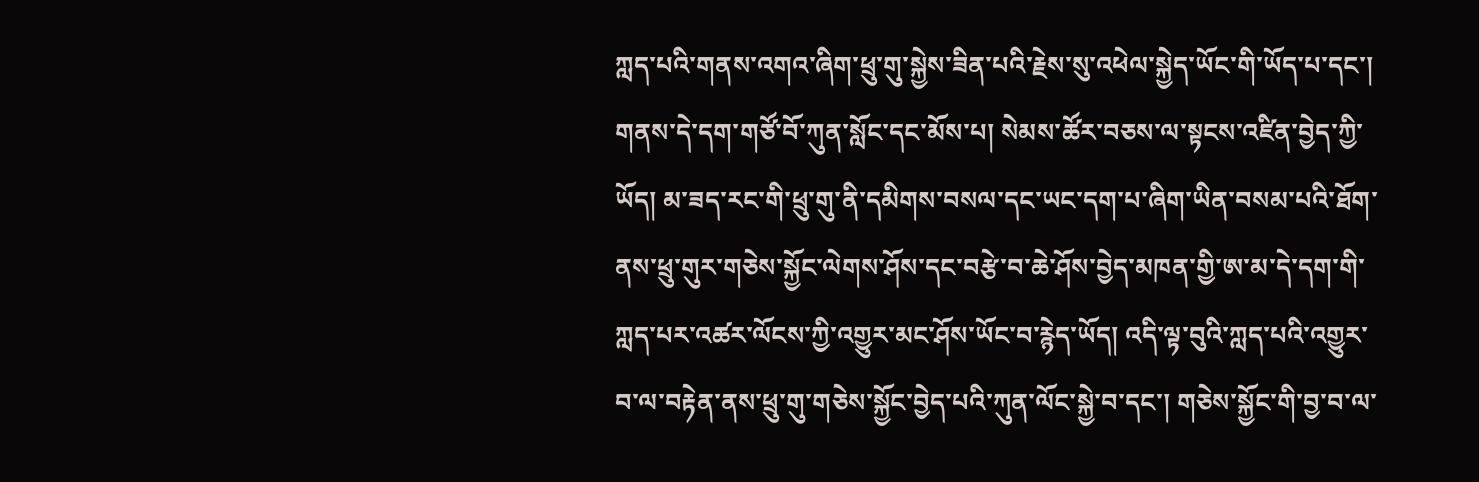ཀླད་པའི་གནས་འགའ་ཞིག་ཕྲུ་གུ་སྐྱེས་ཟིན་པའི་རྗེས་སུ་འཕེལ་སྐྱེད་ཡོང་གི་ཡོད་པ་དང་། གནས་དེ་དག་གཙོ་བོ་ཀུན་སློང་དང་མོས་པ། སེམས་ཚོར་བཅས་ལ་སྟངས་འཛིན་བྱེད་ཀྱི་ཡོད། མ་ཟད་རང་གི་ཕྲུ་གུ་ནི་དམིགས་བསལ་དང་ཡང་དག་པ་ཞིག་ཡིན་བསམ་པའི་ཐོག་ནས་ཕྲུ་གུར་གཅེས་སྐྱོང་ལེགས་ཤོས་དང་བརྩེ་བ་ཆེ་ཤོས་བྱེད་མཁན་གྱི་ཨ་མ་དེ་དག་གི་ཀླད་པར་འཚར་ལོངས་ཀྱི་འགྱུར་མང་ཤོས་ཡོང་བ་རྙེད་ཡོད། འདི་ལྟ་བུའི་ཀླད་པའི་འགྱུར་བ་ལ་བརྟེན་ནས་ཕྲུ་གུ་གཅེས་སྐྱོང་བྱེད་པའི་ཀུན་ལོང་སྐྱེ་བ་དང་། གཅེས་སྐྱོང་གི་བྱ་བ་ལ་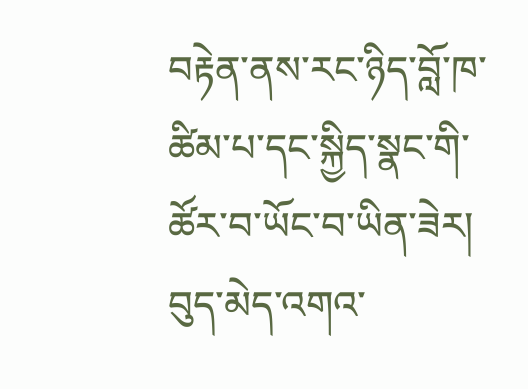བརྟེན་ནས་རང་ཉིད་བློ་ཁ་ཚིམ་པ་དང་སྐྱིད་སྣང་གི་ཚོར་བ་ཡོང་བ་ཡིན་ཟེར། བུད་མེད་འགའ་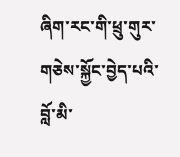ཞིག་རང་གི་ཕྲུ་གུར་གཅེས་སྐྱོང་བྱེད་པའི་བློ་མི་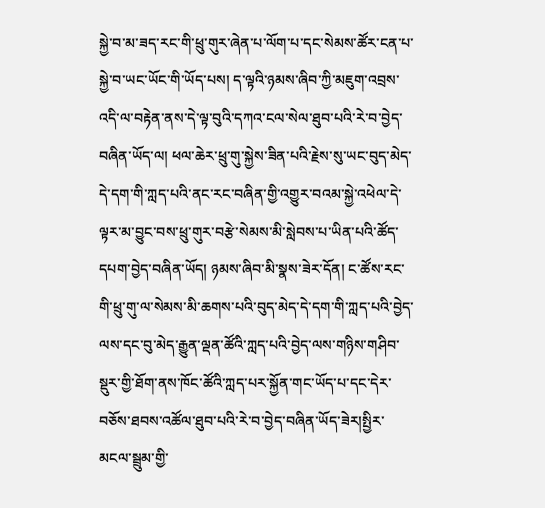སྐྱེ་བ་མ་ཟད་རང་གི་ཕྲུ་གུར་ཞེན་པ་ལོག་པ་དང་སེམས་ཚོར་ངན་པ་སྐྱེ་བ་ཡང་ཡོང་གི་ཡོད་པས། ད་ལྟའི་ཉམས་ཞིབ་ཀྱི་མཇུག་འབྲས་འདི་ལ་བརྟེན་ནས་དེ་ལྟ་བུའི་དཀའ་ངལ་སེལ་ཐུབ་པའི་རེ་བ་བྱེད་བཞིན་ཡོད་ལ། ཕལ་ཆེར་ཕྲུ་གུ་སྐྱེས་ཟིན་པའི་རྗེས་སུ་ཡང་བུད་མེད་དེ་དག་གི་ཀླད་པའི་ནང་རང་བཞིན་གྱི་འགྱུར་བའམ་སྐྱེ་འཕེལ་དེ་ལྟར་མ་བྱུང་བས་ཕྲུ་གུར་བརྩེ་སེམས་མི་སླེབས་པ་ཡིན་པའི་ཚོད་དཔག་བྱེད་བཞིན་ཡོད། ཉམས་ཞིབ་མི་སྣས་ཟེར་དོན། ང་ཚོས་རང་གི་ཕྲུ་གུ་ལ་སེམས་མི་ཆགས་པའི་བུད་མེད་དེ་དག་གི་ཀླད་པའི་བྱེད་ལས་དང་བུ་མེད་རྒྱུན་ལྡན་ཚོའི་ཀླད་པའི་བྱེད་ལས་གཉིས་གཤིབ་སྡུར་གྱི་ཐོག་ནས་ཁོང་ཚོའི་ཀླད་པར་སྐྱོན་གང་ཡོད་པ་དང་དེར་བཅོས་ཐབས་འཚོལ་ཐུབ་པའི་རེ་བ་བྱེད་བཞིན་ཡོད་ཟེར།སྤྱིར་མངལ་སྦྲུམ་གྱི་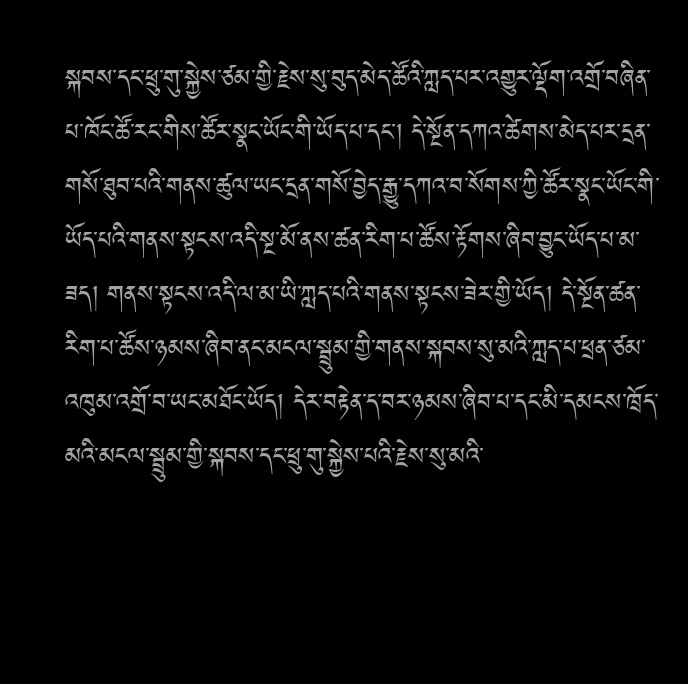སྐབས་དང་ཕྲུ་གུ་སྐྱེས་ཙམ་གྱི་རྗེས་སུ་བུད་མེད་ཚོའི་ཀླད་པར་འགྱུར་ལྡོག་འགྲོ་བཞིན་པ་ཁོང་ཚོ་རང་གིས་ཚོར་སྣང་ཡོང་གི་ཡོད་པ་དང་། དེ་སྔོན་དཀའ་ཚེགས་མེད་པར་དྲན་གསོ་ཐུབ་པའི་གནས་ཚུལ་ཡང་དྲན་གསོ་བྱེད་རྒྱུ་དཀའ་བ་སོགས་ཀྱི་ཚོར་སྣང་ཡོང་གི་ཡོད་པའི་གནས་སྟངས་འདི་སྔ་མོ་ནས་ཚན་རིག་པ་ཚོས་རྟོགས་ཞིབ་བྱུང་ཡོད་པ་མ་ཟད། གནས་སྟངས་འདི་ལ་མ་ཡི་ཀླད་པའི་གནས་སྟངས་ཟེར་གྱི་ཡོད། དེ་སྔོན་ཚན་རིག་པ་ཚོས་ཉམས་ཞིབ་ནང་མངལ་སྦྲུམ་གྱི་གནས་སྐབས་སུ་མའི་ཀླད་པ་ཕྲན་ཙམ་འཁུམ་འགྲོ་བ་ཡང་མཐོང་ཡོད། དེར་བརྟེན་ད་བར་ཉམས་ཞིབ་པ་དང་མི་དམངས་ཁྲོད་མའི་མངལ་སྦྲུམ་གྱི་སྐབས་དང་ཕྲུ་གུ་སྐྱེས་པའི་རྗེས་སུ་མའི་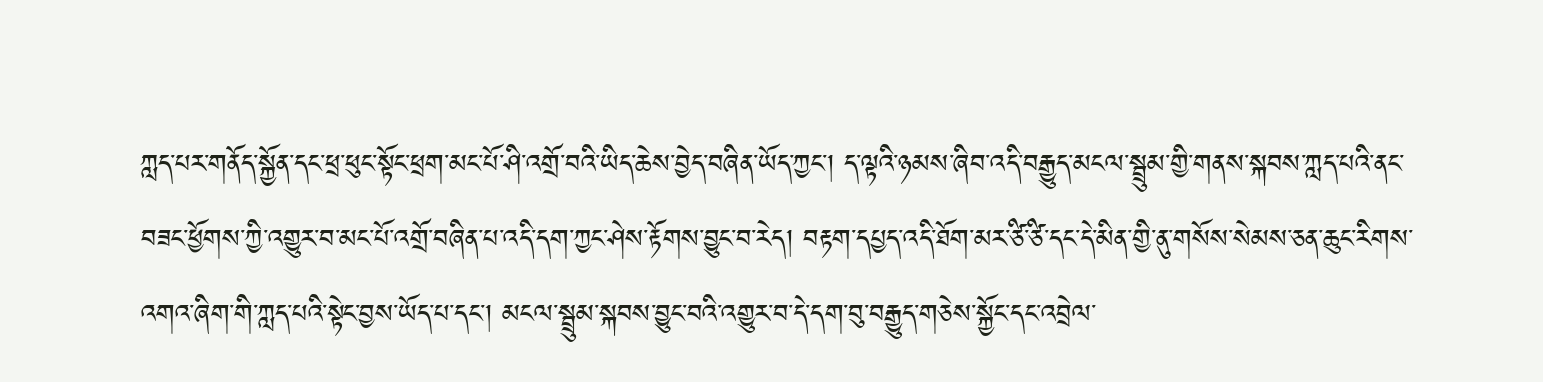ཀླད་པར་གནོད་སྐྱོན་དང་ཕྲ་ཕུང་སྟོང་ཕྲག་མང་པོ་ཤི་འགྲོ་བའི་ཡིད་ཆེས་བྱེད་བཞིན་ཡོད་ཀྱང་། ད་ལྟའི་ཉམས་ཞིབ་འདི་བརྒྱུད་མངལ་སྦྲུམ་གྱི་གནས་སྐབས་ཀླད་པའི་ནང་བཟང་ཕྱོགས་ཀྱི་འགྱུར་བ་མང་པོ་འགྲོ་བཞིན་པ་འདི་དག་ཀྱང་ཤེས་རྟོགས་བྱུང་བ་རེད། བརྟག་དཔྱད་འདི་ཐོག་མར་ཙི་ཙི་དང་དེ་མིན་གྱི་ནུ་གསོས་སེམས་ཅན་ཆུང་རིགས་འགའ་ཞིག་གི་ཀླད་པའི་སྟེང་བྱས་ཡོད་པ་དང་། མངལ་སྦྲུམ་སྐབས་བྱུང་བའི་འགྱུར་བ་དེ་དག་བུ་བརྒྱུད་གཅེས་སྐྱོང་དང་འབྲེལ་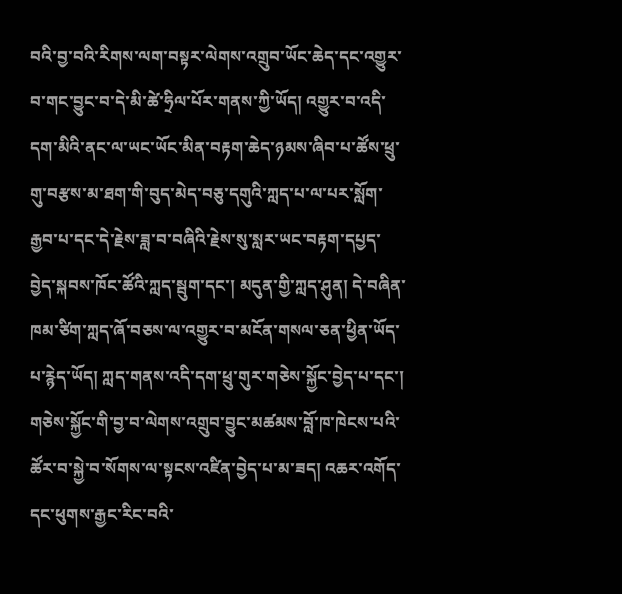བའི་བྱ་བའི་རིགས་ལག་བསྟར་ལེགས་འགྲུབ་ཡོང་ཆེད་དང་འགྱུར་བ་གང་བྱུང་བ་དེ་མི་ཚེ་ཧྲིལ་པོར་གནས་ཀྱི་ཡོད། འགྱུར་བ་འདི་དག་མིའི་ནང་ལ་ཡང་ཡོང་མིན་བརྟག་ཆེད་ཉམས་ཞིབ་པ་ཚོས་ཕྲུ་གུ་བརྩས་མ་ཐག་གི་བུད་མེད་བཅུ་དགུའི་ཀླད་པ་ལ་པར་སློག་རྒྱབ་པ་དང་དེ་རྗེས་ཟླ་བ་བཞིའི་རྗེས་སུ་སླར་ཡང་བརྟག་དཔྱད་བྱེད་སྐབས་ཁོང་ཚོའི་ཀླད་སྦུག་དང་། མདུན་གྱི་ཀླད་ཤུན། དེ་བཞིན་ཁམ་ཙིག་ཀླད་ཞོ་བཅས་ལ་འགྱུར་བ་མངོན་གསལ་ཅན་ཕྱིན་ཡོད་པ་རྙེད་ཡོད། ཀླད་གནས་འདི་དག་ཕྲུ་གུར་གཅེས་སྐྱོང་བྱེད་པ་དང་། གཅེས་སྐྱོང་གི་བྱ་བ་ལེགས་འགྲུབ་བྱུང་མཚམས་བློ་ཁ་ཁེངས་པའི་ཚོར་བ་སྐྱེ་བ་སོགས་ལ་སྟངས་འཛིན་བྱེད་པ་མ་ཟད། འཆར་འགོད་དང་ཕུགས་རྒྱང་རིང་བའི་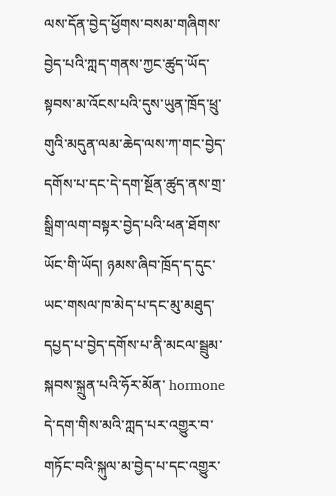ལས་དོན་བྱེད་ཕྱོགས་བསམ་གཞིགས་བྱེད་པའི་ཀླད་གནས་ཀྱང་ཚུད་ཡོད་སྟབས་མ་འོངས་པའི་དུས་ཡུན་ཁྲོད་ཕྲུ་གུའི་མདུན་ལམ་ཆེད་ལས་ཀ་གང་བྱེད་དགོས་པ་དང་དེ་དག་སྔོན་ཚུད་ནས་གྲ་སྒྲིག་ལག་བསྟར་བྱེད་པའི་ཕན་ཐོགས་ཡོང་གི་ཡོད། ཉམས་ཞིབ་ཁྲོད་ད་དུང་ཡང་གསལ་ཁ་མེད་པ་དང་མུ་མཐུད་དཔྱད་པ་བྱེད་དགོས་པ་ནི་མངལ་སྦྲུམ་སྐབས་སྐྲུན་པའི་ཧོར་མོན་ hormone དེ་དག་གིས་མའི་ཀླད་པར་འགྱུར་བ་གཏོང་བའི་སྐུལ་མ་བྱེད་པ་དང་འགྱུར་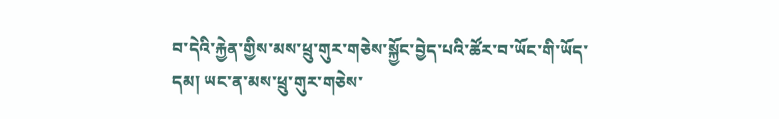བ་དེའི་རྐྱེན་གྱིས་མས་ཕྲུ་གུར་གཅེས་སྐྱོང་བྱེད་པའི་ཚོར་བ་ཡོང་གི་ཡོད་དམ། ཡང་ན་མས་ཕྲུ་གུར་གཅེས་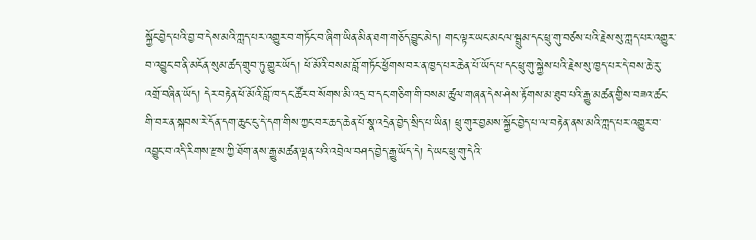སྐྱོང་བྱེད་པའི་བྱ་བ་དེས་མའི་ཀླད་པར་འགྱུར་བ་གཏོང་བ་ཞིག་ཡིན་མིན་ཐག་གཅོད་བྱུང་མེད། གང་ལྟར་ཡང་མངལ་སྦྲུམ་དང་ཕྲུ་གུ་བཙས་པའི་རྗེས་སུ་ཀླད་པར་འགྱུར་བ་འབྱུང་བ་ནི་མངོན་སུམ་ཚད་གྲུབ་ཏུ་གྱུར་ཡོད། ཕོ་མོའི་བསམ་བློ་གཏོང་ཕྱོགས་བར་ན་ཁྱད་པར་ཆེན་པོ་ཡོད་པ་དང་ཕྲུ་གུ་སྐྱེས་པའི་རྗེས་སུ་ཁྱད་པར་དེ་བས་ཆེ་རུ་འགྲོ་བཞིན་ཡོད། དེར་བརྟེན་ཕོ་མོའི་བློ་ཁ་དང་ཚོར་བ་སོགས་མི་འདྲ་བ་དང་གཅིག་གི་བསམ་ཚུལ་གཞན་དེས་ཤེས་རྟོགས་མ་ཐུབ་པའི་རྒྱུ་མཚན་གྱིས་བཟའ་ཚང་གི་བར་ན་སྐབས་རེ་དོན་དག་ཆུང་ངུ་དེ་དག་གིས་ཀྱང་བར་ཆད་ཆེན་པོ་སྣ་འདྲེན་བྱེད་སྲིད་པ་ཡིན། ཕྲུ་གུར་བྱམས་སྐྱོང་བྱེད་པ་ལ་བརྟེན་ནས་མའི་ཀླད་པར་འགྱུར་བ་འབྱུང་བ་འདི་རིགས་རྫས་ཀྱི་ཐོག་ནས་རྒྱུ་མཚན་ལྡན་པའི་འབྲེལ་བཤད་བྱེད་རྒྱུ་ཡོད་དེ། དེ་ཡང་ཕྲུ་གུ་དེའི་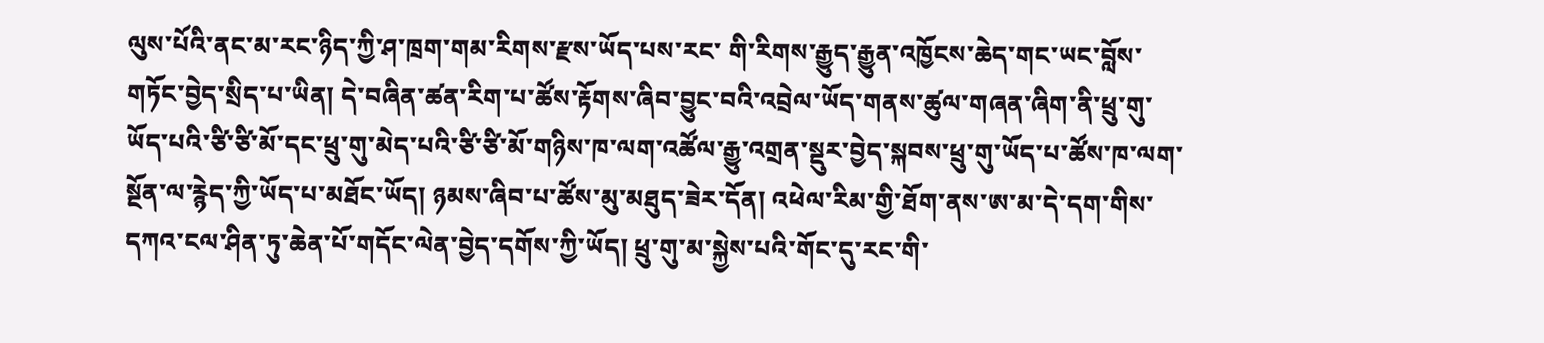ལུས་པོའི་ནང་མ་རང་ཉིད་ཀྱི་ཤ་ཁྲག་གམ་རིགས་རྫས་ཡོད་པས་རང་ གི་རིགས་རྒྱུད་རྒྱུན་འཁྱོངས་ཆེད་གང་ཡང་བློས་གཏོང་བྱེད་སྲིད་པ་ཡིན། དེ་བཞིན་ཚན་རིག་པ་ཚོས་རྟོགས་ཞིབ་བྱུང་བའི་འབྲེལ་ཡོད་གནས་ཚུལ་གཞན་ཞིག་ནི་ཕྲུ་གུ་ཡོད་པའི་ཙི་ཙི་མོ་དང་ཕྲུ་གུ་མེད་པའི་ཙི་ཙི་མོ་གཉིས་ཁ་ལག་འཚོལ་རྒྱུ་འགྲན་སྡུར་བྱེད་སྐབས་ཕྲུ་གུ་ཡོད་པ་ཚོས་ཁ་ལག་སྔོན་ལ་རྙེད་ཀྱི་ཡོད་པ་མཐོང་ཡོད། ཉམས་ཞིབ་པ་ཚོས་མུ་མཐུད་ཟེར་དོན། འཕེལ་རིམ་གྱི་ཐོག་ནས་ཨ་མ་དེ་དག་གིས་དཀའ་ངལ་ཤིན་ཏུ་ཆེན་པོ་གདོང་ལེན་བྱེད་དགོས་ཀྱི་ཡོད། ཕྲུ་གུ་མ་སྐྱེས་པའི་གོང་དུ་རང་གི་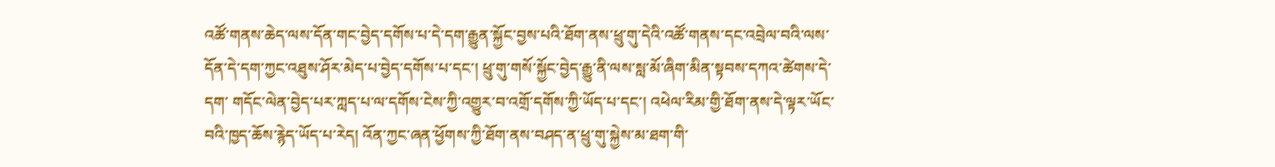འཚོ་གནས་ཆེད་ལས་དོན་གང་བྱེད་དགོས་པ་དེ་དག་རྒྱུན་སྐྱོང་བྱས་པའི་ཐོག་ནས་ཕྲུ་གུ་དེའི་འཚོ་གནས་དང་འབྲེལ་བའི་ལས་དོན་དེ་དག་ཀྱང་འཐུས་ཤོར་མེད་པ་བྱེད་དགོས་པ་དང་། ཕྲུ་གུ་གསོ་སྐྱོང་བྱེད་རྒྱུ་ནི་ལས་སླ་མོ་ཞིག་མིན་སྟབས་དཀའ་ཚེགས་དེ་དག་ གདོང་ལེན་བྱེད་པར་ཀླད་པ་ལ་དགོས་ངེས་ཀྱི་འགྱུར་བ་འགྲོ་དགོས་ཀྱི་ཡོད་པ་དང་། འཕེལ་རིམ་གྱི་ཐོག་ནས་དེ་ལྟར་ཡོང་བའི་ཁྱད་ཆོས་རྙེད་ཡོད་པ་རེད། འོན་ཀྱང་ཞན་ཕྱོགས་ཀྱི་ཐོག་ནས་བཤད་ན་ཕྲུ་གུ་སྐྱེས་མ་ཐག་གི་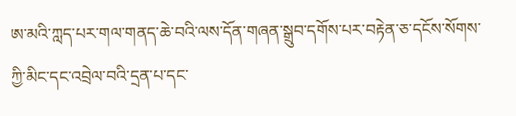ཨ་མའི་ཀླད་པར་གལ་གནད་ཆེ་བའི་ལས་དོན་གཞན་སྒྲུབ་དགོས་པར་བརྟེན་ཅ་དངོས་སོགས་ཀྱི་མིང་དང་འབྲེལ་བའི་དྲན་པ་དང་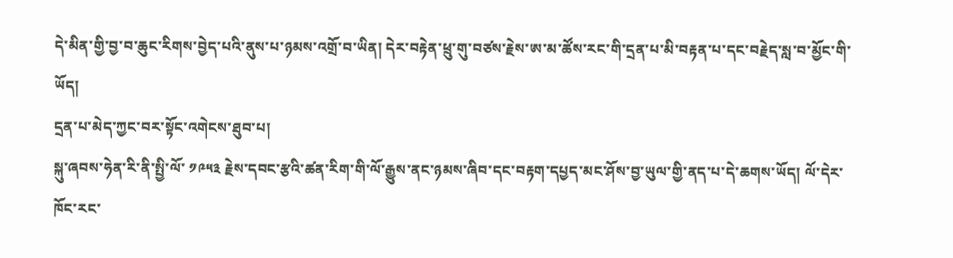དེ་མིན་གྱི་བྱ་བ་ཆུང་རིགས་བྱེད་པའི་ནུས་པ་ཉམས་འགྲོ་བ་ཡིན། དེར་བརྟེན་ཕྲུ་གུ་བཙས་རྗེས་ཨ་མ་ཚོས་རང་གི་དྲན་པ་མི་བརྟན་པ་དང་བརྗེད་སླ་བ་མྱོང་གི་ཡོད།
དྲན་པ་མེད་ཀྱང་བར་སྟོང་འགེངས་ཐུབ་པ།
སྐུ་ཞབས་ཧེན་རི་ནི་སྤྱི་ལོ་ ༡༩༥༣ རྗེས་དབང་རྩའི་ཚན་རིག་གི་ལོ་རྒྱུས་ནང་ཉམས་ཞིབ་དང་བརྟག་དཔྱད་མང་ཤོས་བྱ་ཡུལ་གྱི་ནད་པ་དེ་ཆགས་ཡོད། ལོ་དེར་ཁོང་རང་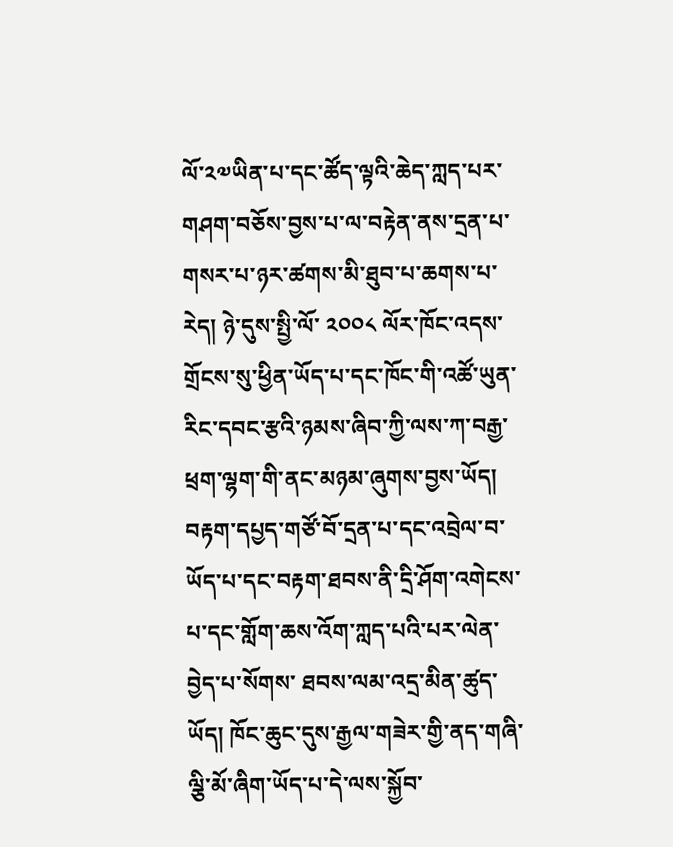ལོ་༢༧ཡིན་པ་དང་ཚོད་ལྟའི་ཆེད་ཀླད་པར་གཤག་བཅོས་བྱས་པ་ལ་བརྟེན་ནས་དྲན་པ་གསར་པ་ཉར་ཚགས་མི་ཐུབ་པ་ཆགས་པ་རེད། ཉེ་དུས་སྤྱི་ལོ་ ༢༠༠༨ ལོར་ཁོང་འདས་གྲོངས་སུ་ཕྱིན་ཡོད་པ་དང་ཁོང་གི་འཚོ་ཡུན་རིང་དབང་རྩའི་ཉམས་ཞིབ་ཀྱི་ལས་ཀ་བརྒྱ་ཕྲག་ལྷག་གི་ནང་མཉམ་ཞུགས་བྱས་ཡོད། བརྟག་དཔྱད་གཙོ་བོ་དྲན་པ་དང་འབྲེལ་བ་ཡོད་པ་དང་བརྟག་ཐབས་ནི་དྲི་ཤོག་འགེངས་པ་དང་གློག་ཆས་འོག་ཀླད་པའི་པར་ལེན་བྱེད་པ་སོགས་ ཐབས་ལམ་འདྲ་མིན་ཚུད་ཡོད། ཁོང་ཆུང་དུས་རྒྱལ་གཟེར་གྱི་ནད་གཞི་ལྕི་མོ་ཞིག་ཡོད་པ་དེ་ལས་སྐྱོབ་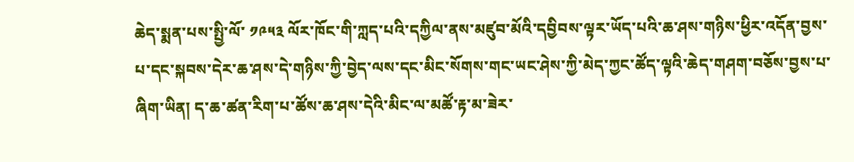ཆེད་སྨན་པས་སྤྱི་ལོ་ ༡༩༥༣ ལོར་ཁོང་གི་ཀླད་པའི་དཀྱིལ་ནས་མཛུབ་མོའི་དབྱིབས་ལྟར་ཡོད་པའི་ཆ་ཤས་གཉིས་ཕྱིར་འདོན་བྱས་པ་དང་སྐབས་དེར་ཆ་ཤས་དེ་གཉིས་ཀྱི་བྱེད་ལས་དང་མིང་སོགས་གང་ཡང་ཤེས་ཀྱི་མེད་ཀྱང་ཚོད་ལྟའི་ཆེད་གཤག་བཅོས་བྱས་པ་ཞིག་ཡིན། ད་ཆ་ཚན་རིག་པ་ཚོས་ཆ་ཤས་དེའི་མིང་ལ་མཚོ་རྟ་མ་ཟེར་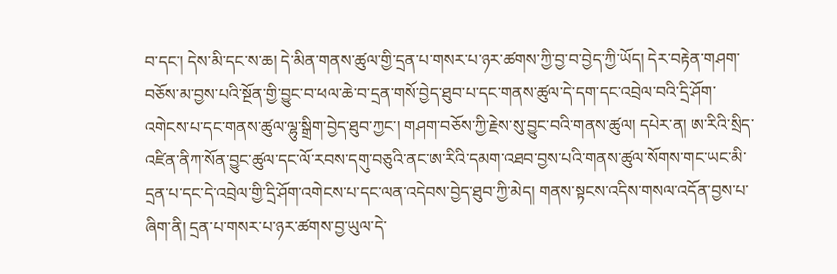བ་དང་། དེས་མི་དང་ས་ཆ། དེ་མིན་གནས་ཚུལ་གྱི་དྲན་པ་གསར་པ་ཉར་ཚགས་ཀྱི་བྱ་བ་བྱེད་ཀྱི་ཡོད། དེར་བརྟེན་གཤག་བཅོས་མ་བྱས་པའི་སྔོན་གྱི་བྱུང་བ་ཕལ་ཆེ་བ་དྲན་གསོ་བྱེད་ཐུབ་པ་དང་གནས་ཚུལ་དེ་དག་དང་འབྲེལ་བའི་དྲི་ཤོག་འགེངས་པ་དང་གནས་ཚུལ་ལྷུ་སྒྲིག་བྱེད་ཐུབ་ཀྱང་། གཤག་བཅོས་ཀྱི་རྗེས་སུ་བྱུང་བའི་གནས་ཚུལ། དཔེར་ན། ཨ་རིའི་སྲིད་འཛིན་ནིཀ་སོན་བྱུང་ཚུལ་དང་ལོ་རབས་དགུ་བཅུའི་ནང་ཨ་རིའི་དམག་འཐབ་བྱས་པའི་གནས་ཚུལ་སོགས་གང་ཡང་མི་དྲན་པ་དང་དེ་འབྲེལ་གྱི་དྲི་ཤོག་འགེངས་པ་དང་ལན་འདེབས་བྱེད་ཐུབ་ཀྱི་མེད། གནས་སྟངས་འདིས་གསལ་འདོན་བྱས་པ་ཞིག་ནི། དྲན་པ་གསར་པ་ཉར་ཚགས་བྱ་ཡུལ་དེ་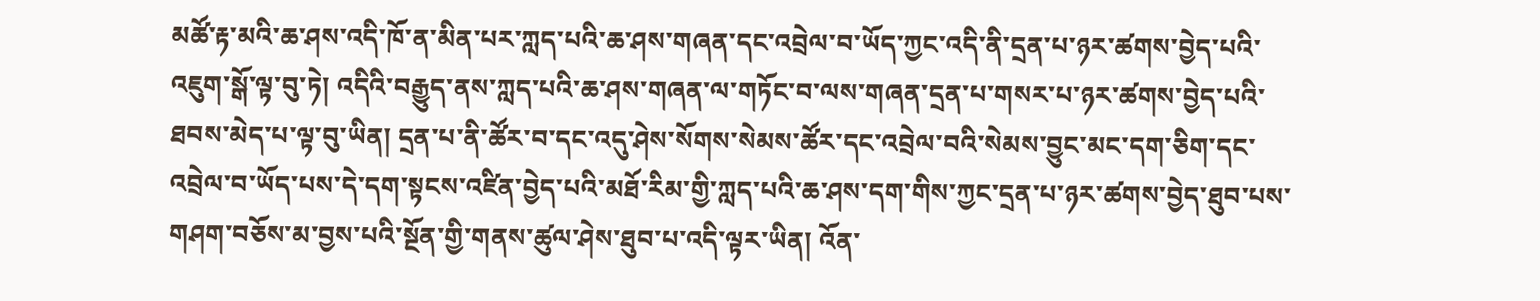མཚོ་རྟ་མའི་ཆ་ཤས་འདི་ཁོ་ན་མིན་པར་ཀླད་པའི་ཆ་ཤས་གཞན་དང་འབྲེལ་བ་ཡོད་ཀྱང་འདི་ནི་དྲན་པ་ཉར་ཚགས་བྱེད་པའི་འཇུག་སྒོ་ལྟ་བུ་ཏེ། འདིའི་བརྒྱུད་ནས་ཀླད་པའི་ཆ་ཤས་གཞན་ལ་གཏོང་བ་ལས་གཞན་དྲན་པ་གསར་པ་ཉར་ཚགས་བྱེད་པའི་ཐབས་མེད་པ་ལྟ་བུ་ཡིན། དྲན་པ་ནི་ཚོར་བ་དང་འདུ་ཤེས་སོགས་སེམས་ཚོར་དང་འབྲེལ་བའི་སེམས་བྱུང་མང་དག་ཅིག་དང་འབྲེལ་བ་ཡོད་པས་དེ་དག་སྟངས་འཛིན་བྱེད་པའི་མཐོ་རིམ་གྱི་ཀླད་པའི་ཆ་ཤས་དག་གིས་ཀྱང་དྲན་པ་ཉར་ཚགས་བྱེད་ཐུབ་པས་གཤག་བཅོས་མ་བྱས་པའི་སྔོན་གྱི་གནས་ཚུལ་ཤེས་ཐུབ་པ་འདི་ལྟར་ཡིན། འོན་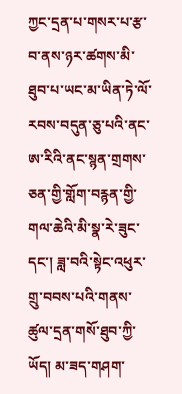ཀྱང་དྲན་པ་གསར་པ་རྩ་བ་ནས་ཉར་ཚགས་མི་ཐུབ་པ་ཡང་མ་ཡིན་ཏེ་ལོ་རབས་བདུན་ཅུ་པའི་ནང་ཨ་རིའི་ནང་སྙན་གྲགས་ཅན་གྱི་གློག་བརྙན་གྱི་གལ་ཆེའི་མི་སྣ་རེ་ཟུང་དང་། ཟླ་བའི་སྟེང་འཕུར་གྲུ་བབས་པའི་གནས་ཚུལ་དྲན་གསོ་ཐུབ་ཀྱི་ཡོད། མ་ཟད་གཤག་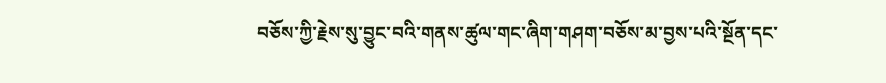བཅོས་ཀྱི་རྗེས་སུ་བྱུང་བའི་གནས་ཚུལ་གང་ཞིག་གཤག་བཅོས་མ་བྱས་པའི་སྔོན་དང་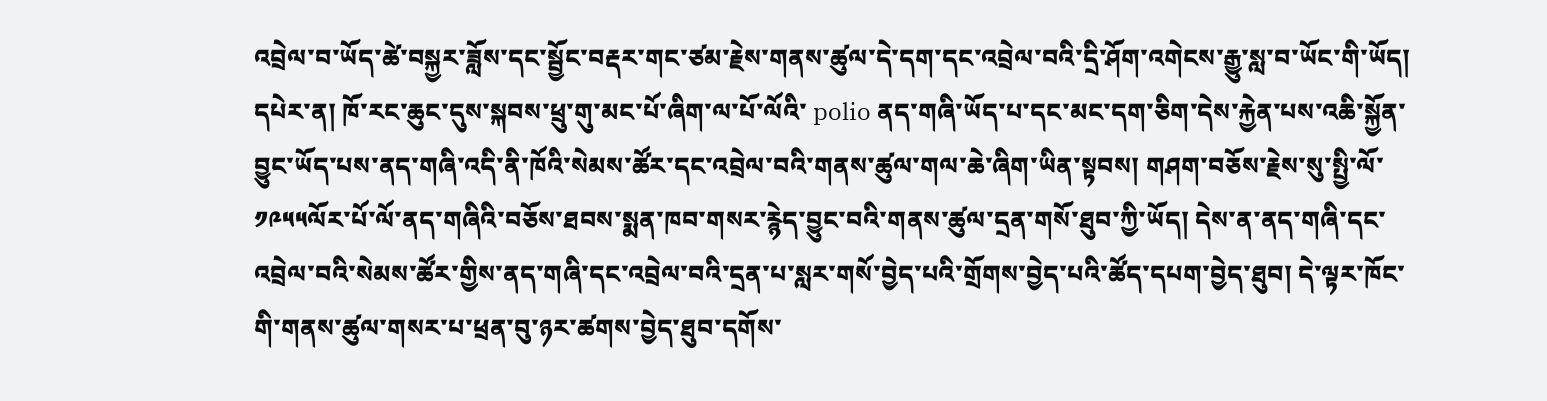འབྲེལ་བ་ཡོད་ཚེ་བསྐྱར་ཟློས་དང་སྦྱོང་བརྡར་གང་ཙམ་རྗེས་གནས་ཚུལ་དེ་དག་དང་འབྲེལ་བའི་དྲི་ཤོག་འགེངས་རྒྱུ་སླ་བ་ཡོང་གི་ཡོད། དཔེར་ན། ཁོ་རང་ཆུང་དུས་སྐབས་ཕྲུ་གུ་མང་པོ་ཞིག་ལ་པོ་ལོའི་ polio ནད་གཞི་ཡོད་པ་དང་མང་དག་ཅིག་དེས་རྐྱེན་པས་འཆི་སྐྱོན་བྱུང་ཡོད་པས་ནད་གཞི་འདི་ནི་ཁོའི་སེམས་ཚོར་དང་འབྲེལ་བའི་གནས་ཚུལ་གལ་ཆེ་ཞིག་ཡིན་སྟབས། གཤག་བཅོས་རྗེས་སུ་སྤྱི་ལོ་༡༩༥༥ལོར་པོ་ལོ་ནད་གཞིའི་བཅོས་ཐབས་སྨན་ཁབ་གསར་རྙེད་བྱུང་བའི་གནས་ཚུལ་དྲན་གསོ་ཐུབ་ཀྱི་ཡོད། དེས་ན་ནད་གཞི་དང་འབྲེལ་བའི་སེམས་ཚོར་གྱིས་ནད་གཞི་དང་འབྲེལ་བའི་དྲན་པ་སླར་གསོ་བྱེད་པའི་གྲོགས་བྱེད་པའི་ཚོད་དཔག་བྱེད་ཐུབ། དེ་ལྟར་ཁོང་གི་གནས་ཚུལ་གསར་པ་ཕྲན་བུ་ཉར་ཚགས་བྱེད་ཐུབ་དགོས་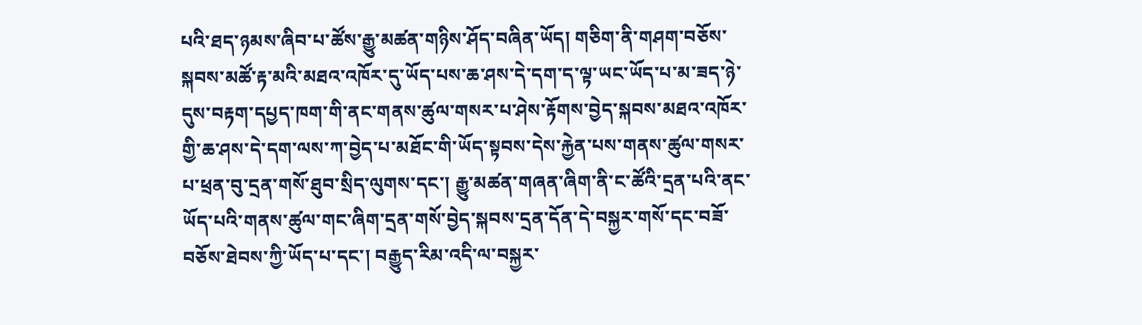པའི་ཐད་ཉམས་ཞིབ་པ་ཚོས་རྒྱུ་མཚན་གཉིས་ཤོད་བཞིན་ཡོད། གཅིག་ནི་གཤག་བཅོས་སྐབས་མཚོ་རྟ་མའི་མཐའ་འཁོར་དུ་ཡོད་པས་ཆ་ཤས་དེ་དག་ད་ལྟ་ཡང་ཡོད་པ་མ་ཟད་ཉེ་དུས་བརྟག་དཔྱད་ཁག་གི་ནང་གནས་ཚུལ་གསར་པ་ཤེས་རྟོགས་བྱེད་སྐབས་མཐའ་འཁོར་གྱི་ཆ་ཤས་དེ་དག་ལས་ཀ་བྱེད་པ་མཐོང་གི་ཡོད་སྟབས་དེས་རྐྱེན་པས་གནས་ཚུལ་གསར་པ་ཕྲན་བུ་དྲན་གསོ་ཐུབ་སྲིད་ལུགས་དང་། རྒྱུ་མཚན་གཞན་ཞིག་ནི་ང་ཚོའི་དྲན་པའི་ནང་ཡོད་པའི་གནས་ཚུལ་གང་ཞིག་དྲན་གསོ་བྱེད་སྐབས་དྲན་དོན་དེ་བསྐྱར་གསོ་དང་བཟོ་བཅོས་ཐེབས་ཀྱི་ཡོད་པ་དང་། བརྒྱུད་རིམ་འདི་ལ་བསྐྱར་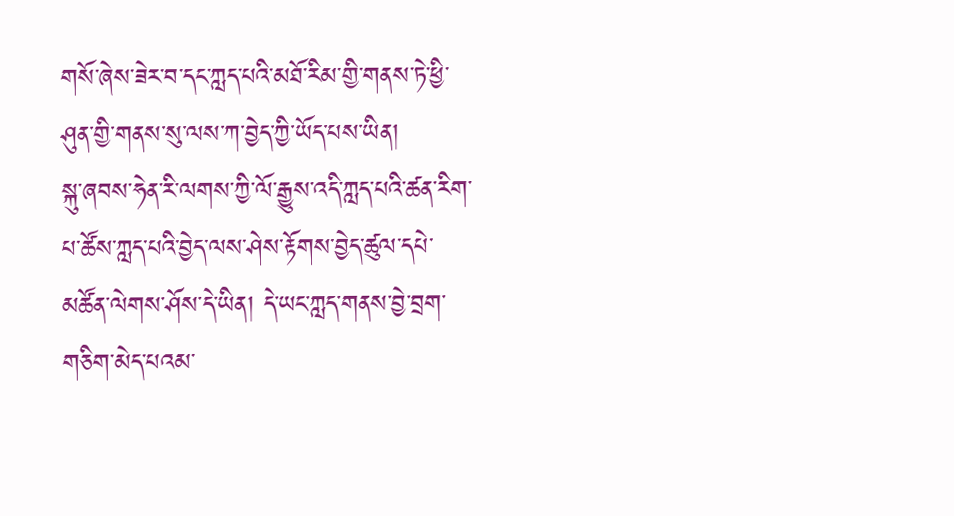གསོ་ཞེས་ཟེར་བ་དང་ཀླད་པའི་མཐོ་རིམ་གྱི་གནས་ཏེ་ཕྱི་ཤུན་གྱི་གནས་སུ་ལས་ཀ་བྱེད་ཀྱི་ཡོད་པས་ཡིན།
སྐུ་ཞབས་ཧེན་རི་ལགས་ཀྱི་ལོ་རྒྱུས་འདི་ཀླད་པའི་ཚན་རིག་པ་ཚོས་ཀླད་པའི་བྱེད་ལས་ཤེས་རྟོགས་བྱེད་ཚུལ་དཔེ་མཚོན་ལེགས་ཤོས་དེ་ཡིན། དེ་ཡང་ཀླད་གནས་བྱེ་བྲག་གཅིག་མེད་པའམ་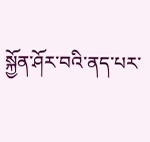སྐྱོན་ཤོར་བའི་ནད་པར་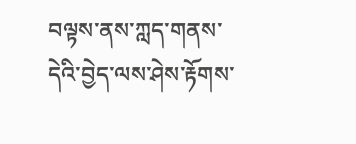བལྟས་ནས་ཀླད་གནས་དེའི་བྱེད་ལས་ཤེས་རྟོགས་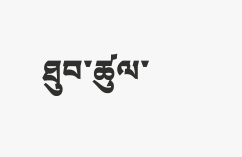ཐུབ་ཚུལ་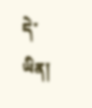དེ་ཡིན།